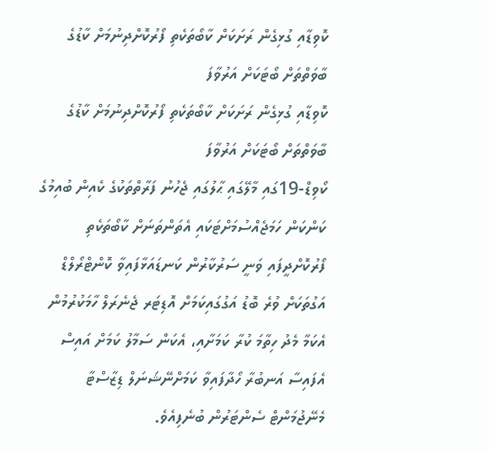ކޮވިޑާއި ގުޅިގެން ރަށަކަށް ކާބޯތަކެތި ފޯރުކޮށްދިނުމަށް ކާޑުގެ ބާވަތްތަށް ބޯޓަކަށް އަރުވާފަ
ކޮވިޑާއި ގުޅިގެން ރަށަކަށް ކާބޯތަކެތި ފޯރުކޮށްދިނުމަށް ކާޑުގެ ބާވަތްތަށް ބޯޓަކަށް އަރުވާފަ
ކޯވިޑް-19ގައި މާލޭގައި ޙާލުގައި ޖެހުނު ފަރާތްތަކުގެ ކެއިން ބުއިމުގެ ކަންކަން ހަމަޖެއްސުމަށްޓަކައި އެތަންތަނަށް ކާބޯތަކެތި ފޯރުކޮށްދީފައި ވަނީ ސަރުކާރުން ކަނޑައަޅާފައިވާ ކޮންޓްރޯލްޑް އަގުތަކަށް ވުރެ ބޮޑު އަގުގައިކަމަށް އޮޑިޓަރ ޖެނެރަލް ހާމަކުރުމުން އެކަމާ މެދު ހިތާމަ ކުރާ ކަމަށާއި، އެކަން ސަމާލު ކަމަށް އައިސް އެފައިސާ އަނބުރާ ހޯދާފައިވާ ކަމަށްނޭޝަނަލް ޑިޒާސްޓާ މެނޭޖުމަންޓް ސެންޓަރުން ބުނެފިއެވެ.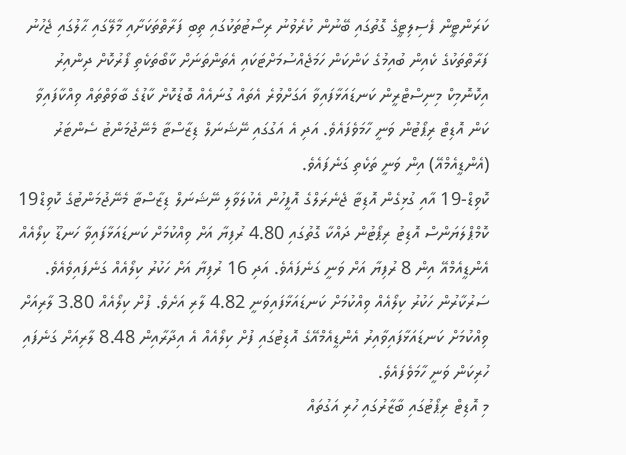ކަރަންޓީން ފެސިލިޓީގެ ގޮތުގައި ބޭނުން ކުރެވުނު ރިސޯޓުތަކުގައި ތިބި ފަރާތްތަކަށާއި މާލޭގައި ޙާލުގައި ޖެހުނު ފަރާތްތަކުގެ ކެއިން ބުއިމުގެ ކަންކަން ހަމަޖެއްސުމަށްޓަކައި އެތަންތަނަށް ކާބޯތަކެތި ފޯރުކޮށް ދިންއިރު އިކޮނޮމިކް މިނިސްޓްރީން ކަނޑައަޅާފައިވާ އަގަށްވުރެ އެތައް ގުނައެއް ބޮޑުކޮށް ކާޑުގެ ބާވަތްތައް ވިއްކާފައިވާ ކަން އޮޑިޓް ރިޕޯޓުން ވަނީ ހާމަވެފައެވެ. އަދި އެ އަގުގައި ނޭޝަނަލް ޑިޒާސްޓާ މެނޭޖުމަންޓު ސެންޓަރު (އެންޑީއެމްއޭ) އިން ވަނީ ތަކެތި ގަނެފައެވެ.
ކޮވިޑް-19 އާއި ގުޅިގެން އޮޑިޓާ ޖެނެރަލްގެ އޮފީހުން އެކުލަވާލި ނޭޝަނަލް ޑިޒާސްޓާ މެނޭޖުމަންޓުގެ ކޮވިޑް19 ކޮމްޕްލަޔަންސް އޮޑިޓު ރިޕޯޓުން ދައްކާ ގޮތުގައި 4.80 ރުފިޔާ އަށް ވިއްކުމަށް ކަނޑައަޅާފައިވާ ހަނޑޫ ކިލޯއެއް އެންޑީއެމްއޭ އިން 8 ރުފިޔާ އަށް ވަނީ ގަނެފައެވެ. އަދި 16 ރުފިޔާ އަށް ހަކުރު ކިލޯއެއް ގަނެފައިވެއެވެ. ސަރުކާރުން ހަކުރު ކިލޯއެއް ވިއްކުމަށް ކަނޑައަޅާފައިވަނީ 4.82 ލާރި އަށެވެ. ފުށް ކިލޯއެއް 3.80 ލާރިއަށް ވިއްކުމަށް ކަނޑައަޅާފައިވާއިރު އެންޑީއެމްއޭގެ އޮޑިޓުގައި ފުށް ކިލޯއެއް އެ އިދާރާއިން 8.48 ލާރިއަށް ގަނެފައި ހުރިކަން ވަނީ ހާމަވެފައެވެ.
މި އޮޑިޓް ރިޕޯޓުގައި ބާޒާރުގައި ހުރި އަގުތައް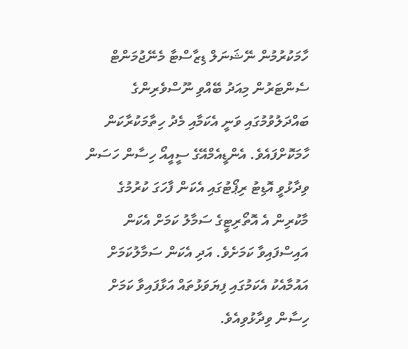ހާމަކުރުމުން ނޭޝަނަލް ޑިޒާސްޓާ މެނޭޖުމަންޓް ސެންޓަރުން މިއަދު ބޭއްވި ނޫސްވެރިންގެ ބައްދަލުވުމުގައި ވަނީ އެކަމާއި މެދު ހިތާމަކުރާކަން ހާމަކޮށްފައެވެ. އެންޑީއެމްއޭގެ ސީއީއޯ ހިސާން ހަސަން ވިދާޅުވީ އޮޑިޓު ރިޕޯޓުގައި އެކަން ފާހަގަ ކުރުމުގެ މާކުރިން އެ އޮތޯރިޓީގެ ސަމާލު ކަމަށް އެކަން އައިސްފައިވާ ކަމަށެވެ. އަދި އެކަން ސަމާލުކަމަށް އައުމާއެކު އެކަމުގައި ފިޔަވަޅުތައް އަޅާފައިވާ ކަމަށް ހިސާން ވިދާޅުވިއެވެ.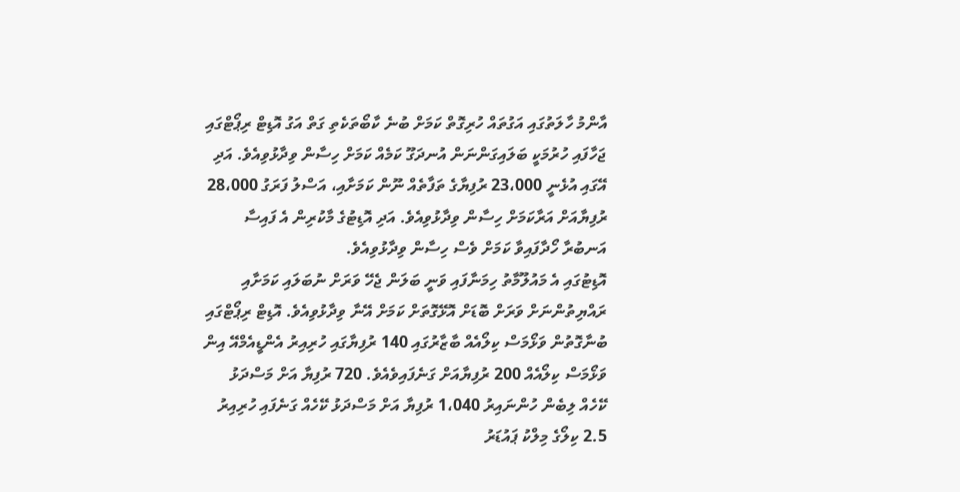އާންމު ހާލަތުގައި އަގުތައް ހުރިގޮތް ކަމަށް ބުނެ ކާބޯތަކެތި ގަތް އަގު އޮޑިޓް ރިޕޯޓްގައި ޖަހާފައި ހުރުމަކީ ބަލައިގަންނަން އުނދަގޫ ކަމެއް ކަމަށް ހިސާން ވިދާޅުވިއެވެ. އަދި އޭގައި އުޅެނީ 23،000 ރުފިޔާގެ ތަފާތެއް ނޫން ކަމަށާއި، އަސްލު ފަރަގު 28،000 ރުފިޔާއަށް އަރާކަމަށް ހިސާން ވިދާޅުވިއެވެ. އަދި އޮޑިޓުގެ މާކުރިން އެ ފައިސާ އަނބުރާ ހޯދާފައިވާ ކަމަށް ވެސް ހިސާން ވިދާޅުވިއެވެ.
އޮޑިޓުގައި އެ މައުލޫމާތު ހިމަނާފައި ވަނީ ބަލަން ޖެހޭ ވަރަށް ނުބަލައި ކަމަށާއި ރައްޔިތުންނަށް ވަރަށް ބޮޑަށް އޮޅޭގޮތަށް ކަމަށް އޭނާ ވިދާޅުވިއެވެ. އޮޑިޓް ރިޕޯޓްގައި ބުނާގޮތުން ވަޅޯމަސް ކިލޯއެއް ބާޒާރުގައި 140 ރުފިޔާގައި ހުރިއިރު އެންޑީއެމްއޭ އިން ވަޅޯމަސް ކިލޯއެއް 200 ރުފިޔާއަށް ގަނެފައިވެއެވެ. 720 ރުފިޔާ އަށް މަސްދަޅު ކޭހެއް ލިބެން ހުންނައިރު 1،040 ރުފިޔާ އަށް މަސްދަޅު ކޭހެއް ގަނެފައި ހުރިއިރު 2.5 ކިލޯގެ މިލްކު ޕައުޑަރު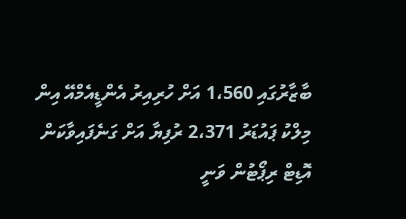ބާޒާރުގައި 1،560 އަށް ހުރިއިރު އެންޑީއެމްއޭ އިން މިލްކު ޕައުޑަރު 2،371 ރުފިޔާ އަށް ގަނެފައިވާކަން އޮޑިޓް ރިޕޯޓުން ވަނީ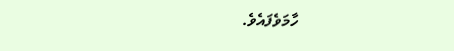ހާމަވެފައެވެ.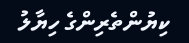ކިޔުންތެރިންގެ ހިޔާލު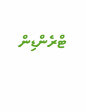ޓްރެންޑިން